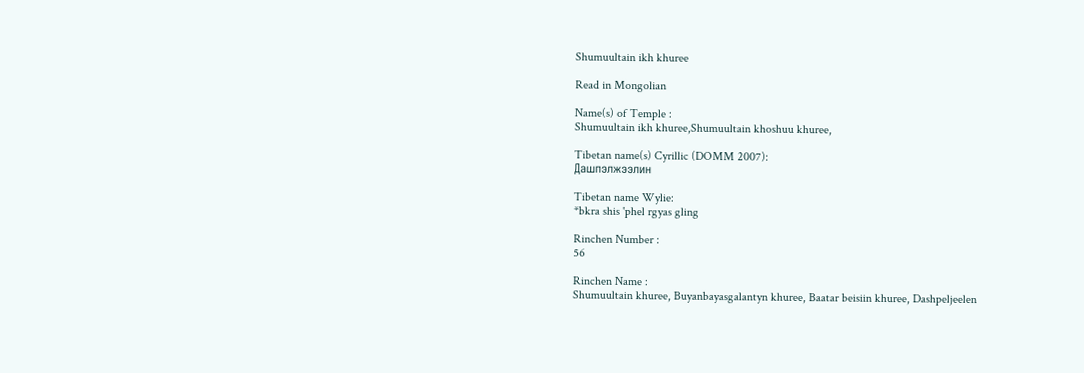Shumuultain ikh khuree

Read in Mongolian

Name(s) of Temple :
Shumuultain ikh khuree,Shumuultain khoshuu khuree,

Tibetan name(s) Cyrillic (DOMM 2007):
Дашпэлжээлин

Tibetan name Wylie:
*bkra shis 'phel rgyas gling

Rinchen Number :
56

Rinchen Name :
Shumuultain khuree, Buyanbayasgalantyn khuree, Baatar beisiin khuree, Dashpeljeelen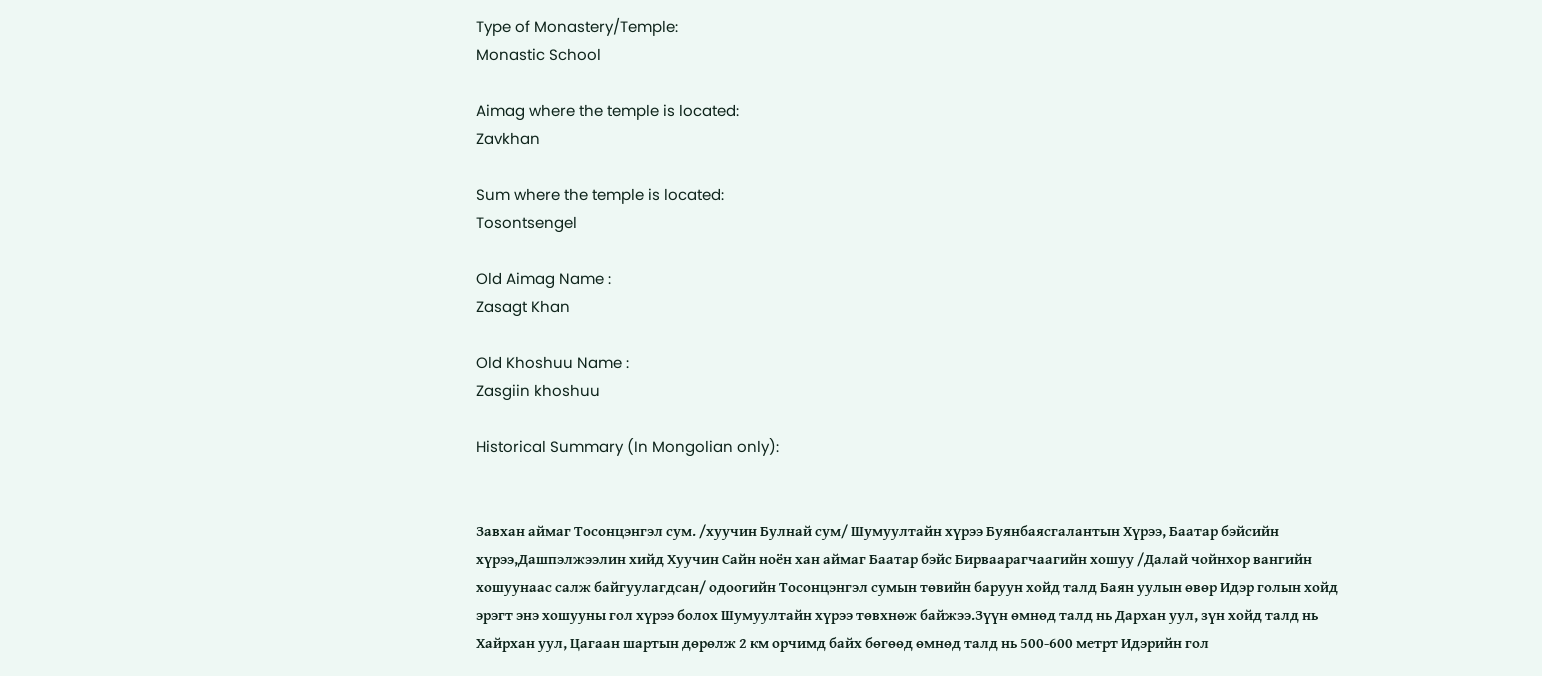Type of Monastery/Temple:
Monastic School

Aimag where the temple is located:
Zavkhan

Sum where the temple is located:
Tosontsengel

Old Aimag Name :
Zasagt Khan

Old Khoshuu Name :
Zasgiin khoshuu

Historical Summary (In Mongolian only):


Завхан аймаг Тосонцэнгэл сум. /хуучин Булнай сум/ Шумуултайн хүрээ Буянбаясгалантын Хүрээ, Баатар бэйсийн хүрээ,Дашпэлжээлин хийд Хуучин Сайн ноён хан аймаг Баатар бэйс Бирваарагчаагийн хошуу /Далай чойнхор вангийн хошуунаас салж байгуулагдсан/ одоогийн Тосонцэнгэл сумын төвийн баруун хойд талд Баян уулын өвөр Идэр голын хойд эрэгт энэ хошууны гол хүрээ болох Шумуултайн хүрээ төвхнөж байжээ.Зүүн өмнөд талд нь Дархан уул, зүн хойд талд нь Хайрхан уул, Цагаан шартын дөрөлж 2 км орчимд байх бөгөөд өмнөд талд нь 500-600 метрт Идэрийн гол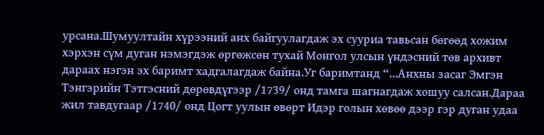урсана.Шумуултайн хүрээний анх байгуулагдаж эх сууриа тавьсан бөгөөд хожим хэрхэн сүм дуган нэмэгдэж өргөжсөн тухай Монгол улсын үндэсний төв архивт дараах нэгэн эх баримт хадгалагдаж байна.Уг баримтанд “...Анхны засаг Эмгэн Тэнгэрийн Тэтгэсний дөрөвдүгээр /1739/ онд тамга шагнагдаж хошуу салсан.Дараа жил тавдугаар /1740/ онд Цогт уулын өвөрт Идэр голын хөвөө дээр гэр дуган удаа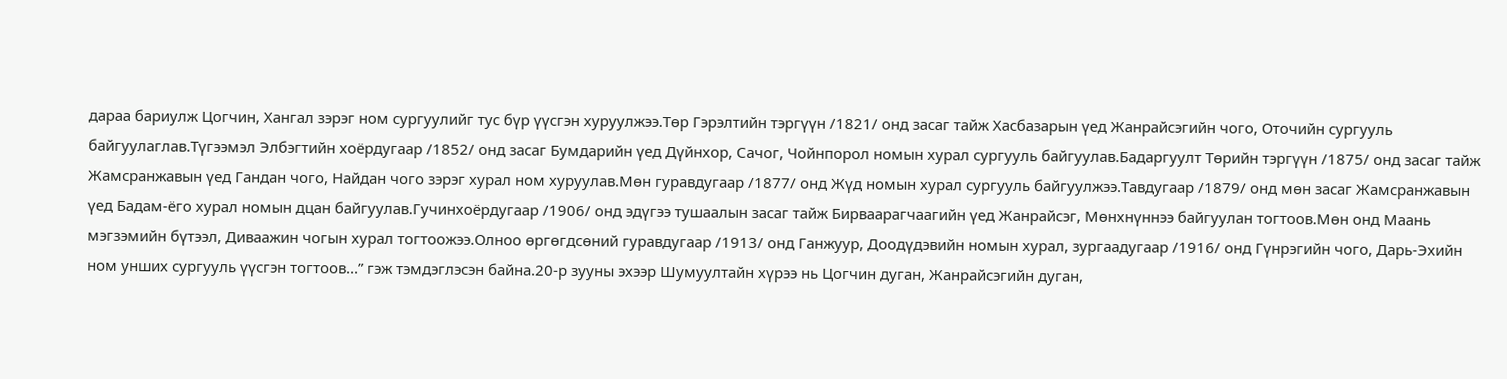дараа бариулж Цогчин, Хангал зэрэг ном сургуулийг тус бүр үүсгэн хуруулжээ.Төр Гэрэлтийн тэргүүн /1821/ онд засаг тайж Хасбазарын үед Жанрайсэгийн чого, Оточийн сургууль байгуулаглав.Түгээмэл Элбэгтийн хоёрдугаар /1852/ онд засаг Бумдарийн үед Дүйнхор, Сачог, Чойнпорол номын хурал сургууль байгуулав.Бадаргуулт Төрийн тэргүүн /1875/ онд засаг тайж Жамсранжавын үед Гандан чого, Найдан чого зэрэг хурал ном хуруулав.Мөн гуравдугаар /1877/ онд Жүд номын хурал сургууль байгуулжээ.Тавдугаар /1879/ онд мөн засаг Жамсранжавын үед Бадам-ёго хурал номын дцан байгуулав.Гучинхоёрдугаар /1906/ онд эдүгээ тушаалын засаг тайж Бирваарагчаагийн үед Жанрайсэг, Мөнхнүннээ байгуулан тогтоов.Мөн онд Маань мэгзэмийн бүтээл, Диваажин чогын хурал тогтоожээ.Олноо өргөгдсөний гуравдугаар /1913/ онд Ганжуур, Доодүдэвийн номын хурал, зургаадугаар /1916/ онд Гүнрэгийн чого, Дарь-Эхийн ном унших сургууль үүсгэн тогтоов...” гэж тэмдэглэсэн байна.20-р зууны эхээр Шумуултайн хүрээ нь Цогчин дуган, Жанрайсэгийн дуган,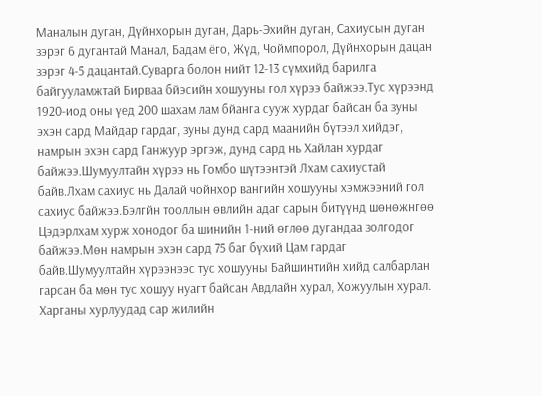Маналын дуган, Дүйнхорын дуган, Дарь-Эхийн дуган, Сахиусын дуган зэрэг 6 дугантай Манал, Бадам ёго, Жүд, Чоймпорол, Дүйнхорын дацан зэрэг 4-5 дацантай.Суварга болон нийт 12-13 сүмхийд барилга байгууламжтай Бирваа бйэсийн хошууны гол хүрээ байжээ.Тус хүрээнд 1920-иод оны үед 200 шахам лам бйанга сууж хурдаг байсан ба зуны эхэн сард Майдар гардаг, зуны дунд сард маанийн бүтээл хийдэг, намрын эхэн сард Ганжуур эргэж, дунд сард нь Хайлан хурдаг байжээ.Шумуултайн хүрээ нь Гомбо шүтээнтэй Лхам сахиустай байв.Лхам сахиус нь Далай чойнхор вангийн хошууны хэмжээний гол сахиус байжээ.Бэлгйн тооллын өвлийн адаг сарын битүүнд шөнөжнгөө Цэдэрлхам хурж хонодог ба шинийн 1-ний өглөө дугандаа золгодог байжээ.Мөн намрын эхэн сард 75 баг бүхий Цам гардаг байв.Шумуултайн хүрээнээс тус хошууны Байшинтийн хийд салбарлан гарсан ба мөн тус хошуу нуагт байсан Авдлайн хурал, Хожуулын хурал. Харганы хурлуудад сар жилийн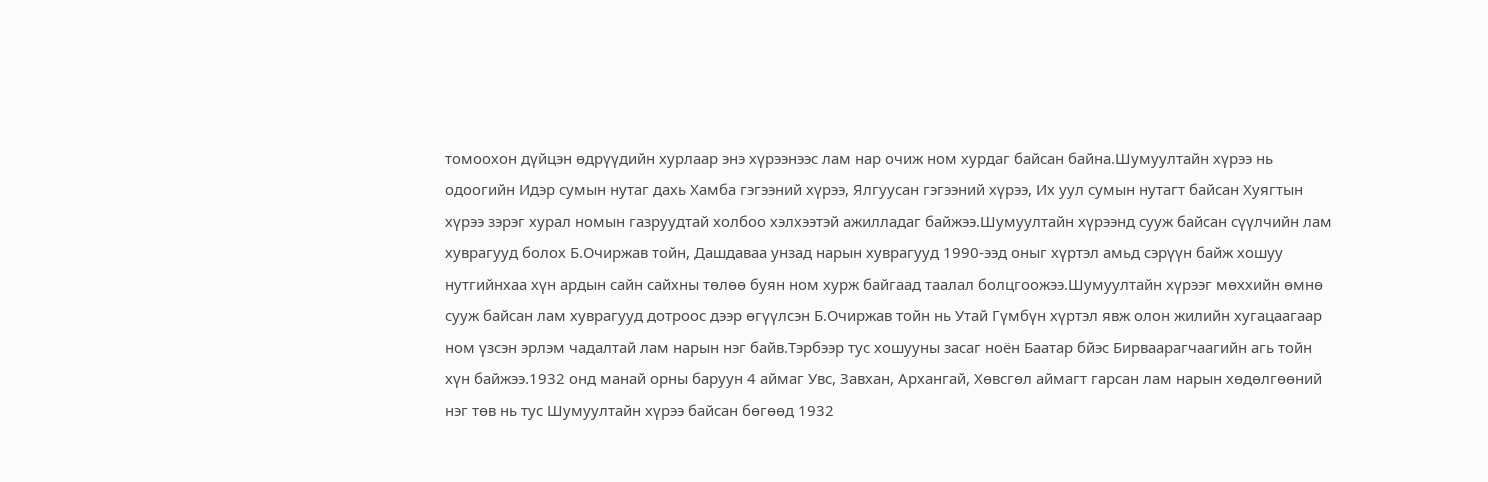томоохон дүйцэн өдрүүдийн хурлаар энэ хүрээнээс лам нар очиж ном хурдаг байсан байна.Шумуултайн хүрээ нь одоогийн Идэр сумын нутаг дахь Хамба гэгээний хүрээ, Ялгуусан гэгээний хүрээ, Их уул сумын нутагт байсан Хуягтын хүрээ зэрэг хурал номын газруудтай холбоо хэлхээтэй ажилладаг байжээ.Шумуултайн хүрээнд сууж байсан сүүлчийн лам хуврагууд болох Б.Очиржав тойн, Дашдаваа унзад нарын хуврагууд 1990-ээд оныг хүртэл амьд сэрүүн байж хошуу нутгийнхаа хүн ардын сайн сайхны төлөө буян ном хурж байгаад таалал болцгоожээ.Шумуултайн хүрээг мөххийн өмнө сууж байсан лам хуврагууд дотроос дээр өгүүлсэн Б.Очиржав тойн нь Утай Гүмбүн хүртэл явж олон жилийн хугацаагаар ном үзсэн эрлэм чадалтай лам нарын нэг байв.Тэрбээр тус хошууны засаг ноён Баатар бйэс Бирваарагчаагийн агь тойн хүн байжээ.1932 онд манай орны баруун 4 аймаг Увс, Завхан, Архангай, Хөвсгөл аймагт гарсан лам нарын хөдөлгөөний нэг төв нь тус Шумуултайн хүрээ байсан бөгөөд 1932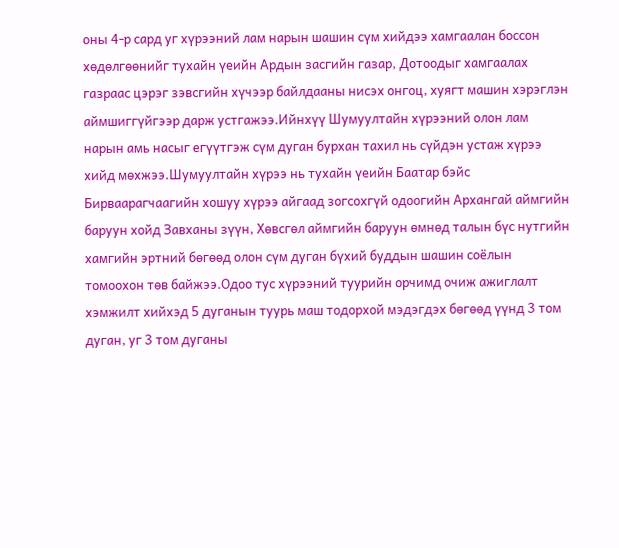оны 4-р сард уг хүрээний лам нарын шашин сүм хийдээ хамгаалан боссон хөдөлгөөнийг тухайн үеийн Ардын засгийн газар, Дотоодыг хамгаалах газраас цэрэг зэвсгийн хүчээр байлдааны нисэх онгоц, хуягт машин хэрэглэн аймшиггүйгээр дарж устгажээ.Ийнхүү Шумуултайн хүрээний олон лам нарын амь насыг егүүтгэж сүм дуган бурхан тахил нь сүйдэн устаж хүрээ хийд мөхжээ.Шумуултайн хүрээ нь тухайн үеийн Баатар бэйс Бирваарагчаагийн хошуу хүрээ айгаад зогсохгүй одоогийн Архангай аймгийн баруун хойд Завханы зүүн, Хөвсгөл аймгийн баруун өмнөд талын бүс нутгийн хамгийн эртний бөгөөд олон сүм дуган бүхий буддын шашин соёлын томоохон төв байжээ.Одоо тус хүрээний туурийн орчимд очиж ажиглалт хэмжилт хийхэд 5 дуганын туурь маш тодорхой мэдэгдэх бөгөөд үүнд 3 том дуган, уг 3 том дуганы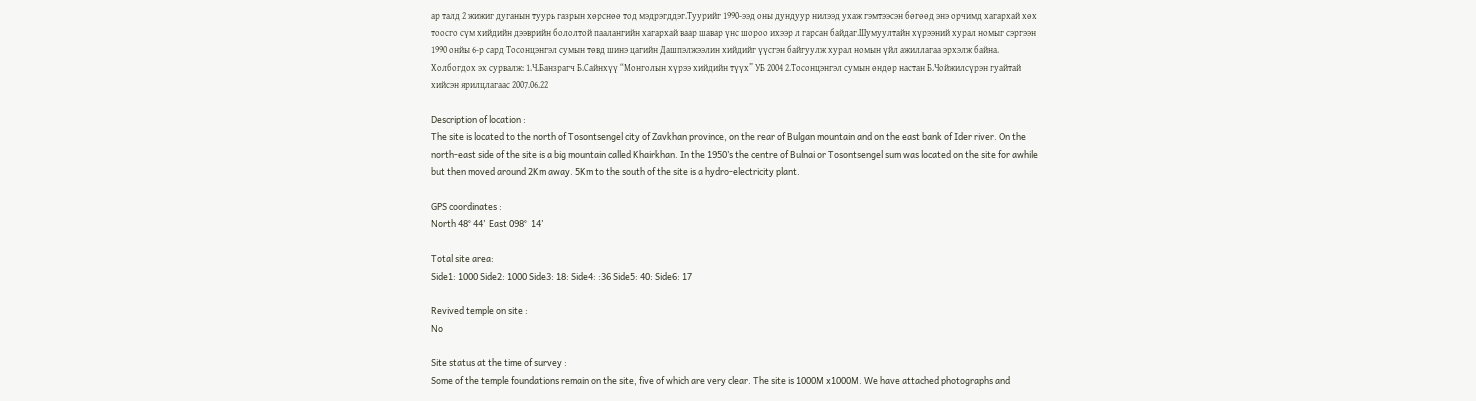ар талд 2 жижиг дуганын туурь газрын хөрснөө тод мэдрэгддэг.Туурийг 1990-ээд оны дундуур нилээд ухаж гэмтээсэн бөгөөд энэ орчимд хагархай хөх тоосго сүм хийдийн дээврийн бололтой паалангийн хагархай ваар шавар үнс шороо ихээр л гарсан байдаг.Шумуултайн хүрээний хурал номыг сэргээн 1990 онйы 6-р сард Тосонцэнгэл сумын төвд шинэ цагийн Дашпэлжээлин хийдийг үүсгэн байгуулж хурал номын үйл ажиллагаа эрхэлж байна. Холбогдох эх сурвалж: 1.Ч.Банзрагч Б.Сайнхүү “Монголын хүрээ хийдийн түүх” УБ 2004 2.Тосонцэнгэл сумын өндөр настан Б.Чойжилсүрэн гуайтай хийсэн ярилцлагаас 2007.06.22

Description of location :
The site is located to the north of Tosontsengel city of Zavkhan province, on the rear of Bulgan mountain and on the east bank of Ider river. On the north-east side of the site is a big mountain called Khairkhan. In the 1950’s the centre of Bulnai or Tosontsengel sum was located on the site for awhile but then moved around 2Km away. 5Km to the south of the site is a hydro-electricity plant.

GPS coordinates :
North 48° 44’  East 098°  14’

Total site area:
Side1: 1000 Side2: 1000 Side3: 18: Side4: :36 Side5: 40: Side6: 17

Revived temple on site :
No

Site status at the time of survey :
Some of the temple foundations remain on the site, five of which are very clear. The site is 1000M x1000M. We have attached photographs and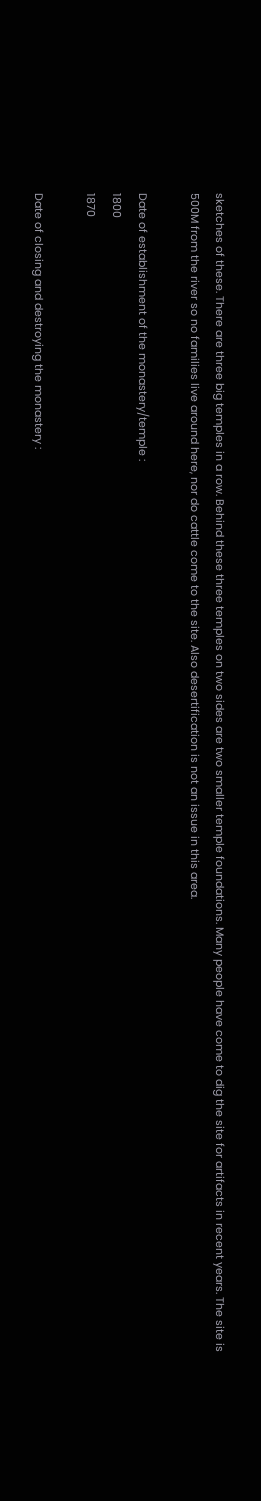sketches of these. There are three big temples in a row. Behind these three temples on two sides are two smaller temple foundations. Many people have come to dig the site for artifacts in recent years. The site is 500M from the river so no families live around here, nor do cattle come to the site. Also desertification is not an issue in this area.

Date of establishment of the monastery/temple :
1800
1870

Date of closing and destroying the monastery :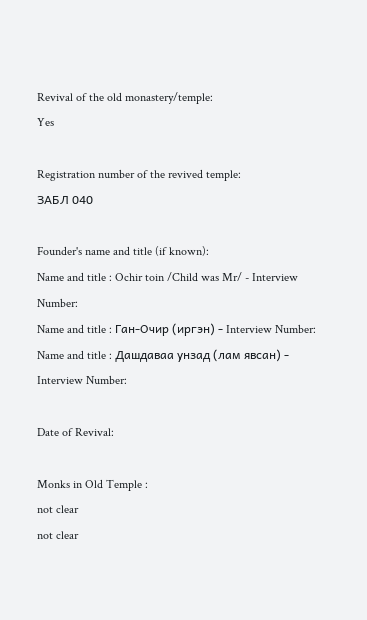Revival of the old monastery/temple:
Yes

Registration number of the revived temple:
ЗАБЛ 040

Founder's name and title (if known):
Name and title : Ochir toin /Child was Mr/ - Interview Number:
Name and title : Ган-Очир (иргэн) - Interview Number:
Name and title : Дашдаваа унзад (лам явсан) - Interview Number:

Date of Revival:

Monks in Old Temple :
not clear
not clear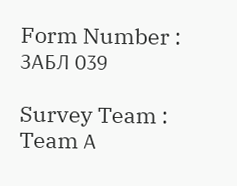Form Number :
ЗАБЛ 039

Survey Team :
Team А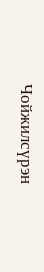Чойжилсүрэн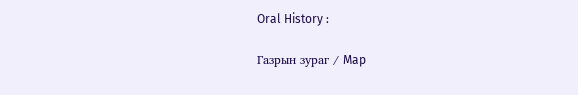Oral History :

Газрын зураг / Map